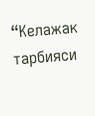“Келажак тарбияси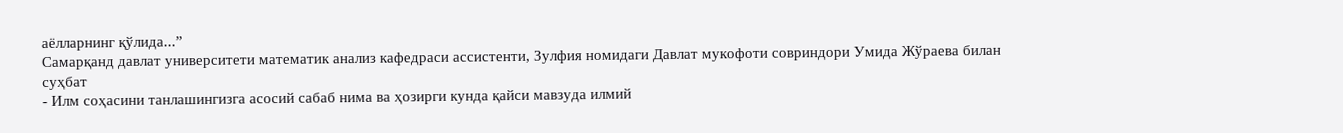аёлларнинг қўлида...”
Самарқанд давлат университети математик анализ кафедраси ассистенти, Зулфия номидаги Давлат мукофоти совриндори Умида Жўраева билан суҳбат
- Илм соҳасини танлашингизга асосий сабаб нима ва ҳозирги кунда қайси мавзуда илмий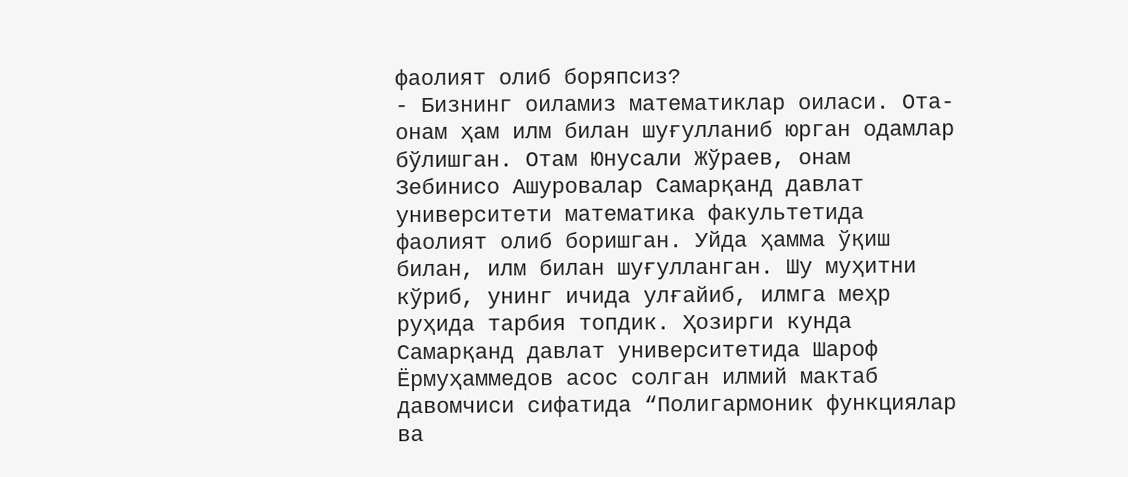фаолият олиб боряпсиз?
- Бизнинг оиламиз математиклар оиласи. Ота-онам ҳам илм билан шуғулланиб юрган одамлар бўлишган. Отам Юнусали Жўраев, онам Зебинисо Ашуровалар Самарқанд давлат университети математика факультетида фаолият олиб боришган. Уйда ҳамма ўқиш билан, илм билан шуғулланган. Шу муҳитни кўриб, унинг ичида улғайиб, илмга меҳр руҳида тарбия топдик. Ҳозирги кунда Самарқанд давлат университетида Шароф Ёрмуҳаммедов асос солган илмий мактаб давомчиси сифатида “Полигармоник функциялар ва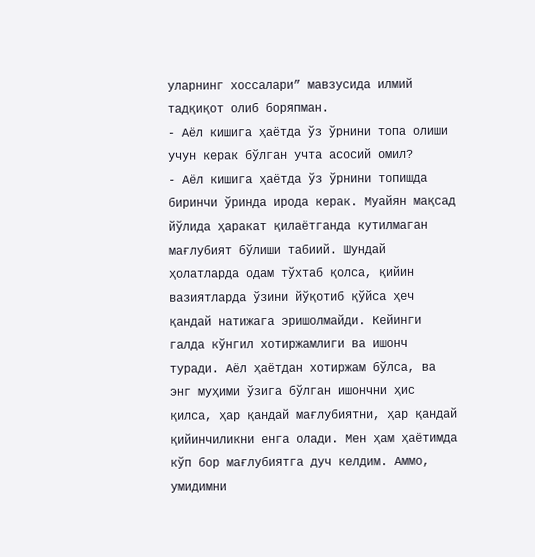уларнинг хоссалари” мавзусида илмий тадқиқот олиб боряпман.
- Аёл кишига ҳаётда ўз ўрнини топа олиши учун керак бўлган учта асосий омил?
- Аёл кишига ҳаётда ўз ўрнини топишда биринчи ўринда ирода керак. Муайян мақсад йўлида ҳаракат қилаётганда кутилмаган мағлубият бўлиши табиий. Шундай ҳолатларда одам тўхтаб қолса, қийин вазиятларда ўзини йўқотиб қўйса ҳеч қандай натижага эришолмайди. Кейинги галда кўнгил хотиржамлиги ва ишонч туради. Аёл ҳаётдан хотиржам бўлса, ва энг муҳими ўзига бўлган ишончни ҳис қилса, ҳар қандай мағлубиятни, ҳар қандай қийинчиликни енга олади. Мен ҳам ҳаётимда кўп бор мағлубиятга дуч келдим. Аммо, умидимни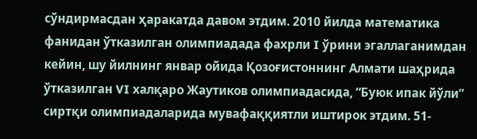сўндирмасдан ҳаракатда давом этдим. 2010 йилда математика фанидан ўтказилган олимпиадада фахрли I ўрини эгаллаганимдан кейин, шу йилнинг январ ойида Қозоғистоннинг Алмати шаҳрида ўтказилган VI халқаро Жаутиков олимпиадасида, “Буюк ипак йўли” сиртқи олимпиадаларида мувафаққиятли иштирок этдим. 51-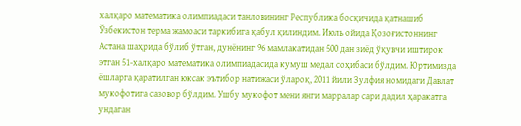халқаро математика олимпиадаси танловининг Республика босқичида қатнашиб Ўзбекистон терма жамоаси таркибига қабул қилиндим. Июль ойида Қозоғистоннинг Астана шаҳрида бўлиб ўтган, дунёнинг 96 мамлакатидан 500 дан зиёд ўқувчи иштирок этган 51-халқаро математика олимпиадасида кумуш медал соҳибаси бўлдим. Юртимизда ёшларга қаратилган юксак эътибор натижаси ўлароқ, 2011 йили Зулфия номидаги Давлат мукофотига сазовор бўлдим. Ушбу мукофот мени янги марралар сари дадил ҳаракатга ундаган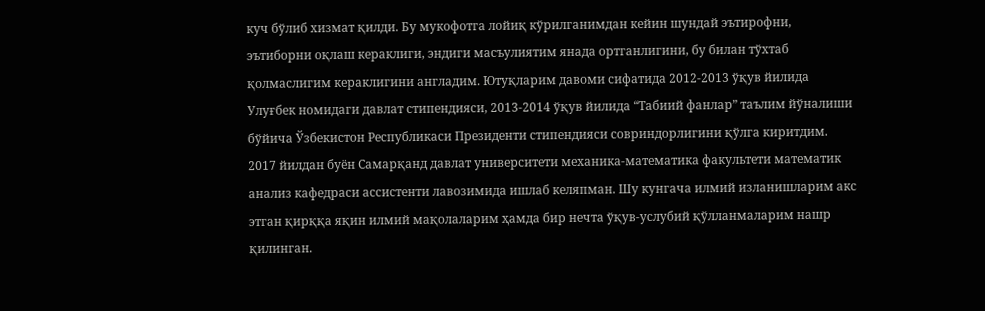куч бўлиб хизмат қилди. Бу мукофотга лойиқ кўрилганимдан кейин шундай эътирофни, эътиборни оқлаш кераклиги, эндиги масъулиятим янада ортганлигини, бу билан тўхтаб қолмаслигим кераклигини англадим. Ютуқларим давоми сифатида 2012-2013 ўқув йилида Улуғбек номидаги давлат стипендияси, 2013-2014 ўқув йилида “Табиий фанлар” таълим йўналиши бўйича Ўзбекистон Республикаси Президенти стипендияси совриндорлигини қўлга киритдим. 2017 йилдан буён Самарқанд давлат университети механика-математика факультети математик анализ кафедраси ассистенти лавозимида ишлаб келяпман. Шу кунгача илмий изланишларим акс этган қирққа яқин илмий мақолаларим ҳамда бир нечта ўқув-услубий қўлланмаларим нашр қилинган.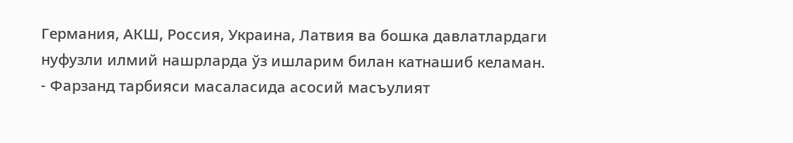Германия, АКШ, Россия, Украина, Латвия ва бошка давлатлардаги нуфузли илмий нашрларда ўз ишларим билан катнашиб келаман.
- Фарзанд тарбияси масаласида асосий масъулият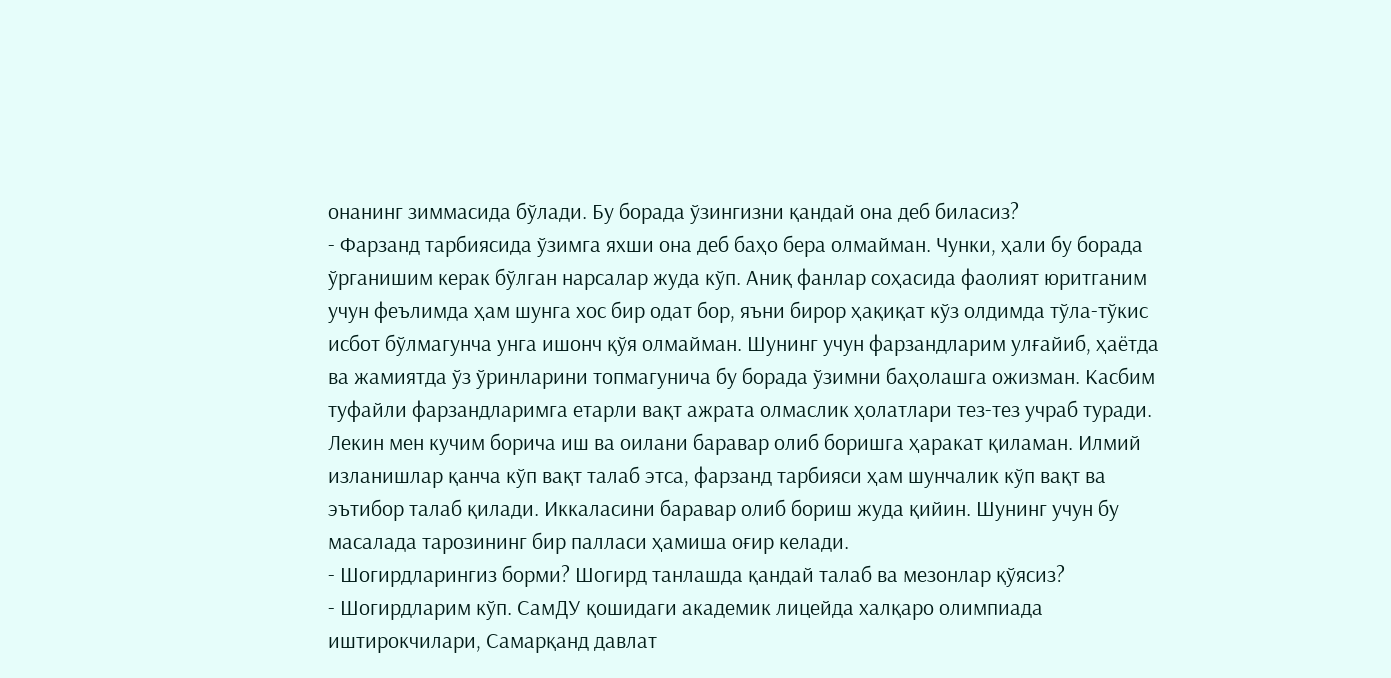онанинг зиммасида бўлади. Бу борада ўзингизни қандай она деб биласиз?
- Фарзанд тарбиясида ўзимга яхши она деб баҳо бера олмайман. Чунки, ҳали бу борада ўрганишим керак бўлган нарсалар жуда кўп. Аниқ фанлар соҳасида фаолият юритганим учун феълимда ҳам шунга хос бир одат бор, яъни бирор ҳақиқат кўз олдимда тўла-тўкис исбот бўлмагунча унга ишонч қўя олмайман. Шунинг учун фарзандларим улғайиб, ҳаётда ва жамиятда ўз ўринларини топмагунича бу борада ўзимни баҳолашга ожизман. Касбим туфайли фарзандларимга етарли вақт ажрата олмаслик ҳолатлари тез-тез учраб туради. Лекин мен кучим борича иш ва оилани баравар олиб боришга ҳаракат қиламан. Илмий изланишлар қанча кўп вақт талаб этса, фарзанд тарбияси ҳам шунчалик кўп вақт ва эътибор талаб қилади. Иккаласини баравар олиб бориш жуда қийин. Шунинг учун бу масалада тарозининг бир палласи ҳамиша оғир келади.
- Шогирдларингиз борми? Шогирд танлашда қандай талаб ва мезонлар қўясиз?
- Шогирдларим кўп. СамДУ қошидаги академик лицейда халқаро олимпиада иштирокчилари, Самарқанд давлат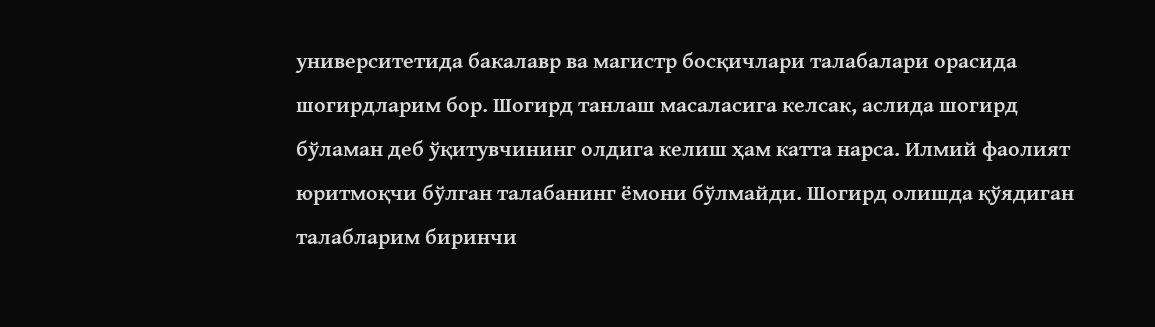университетида бакалавр ва магистр босқичлари талабалари орасида шогирдларим бор. Шогирд танлаш масаласига келсак, аслида шогирд бўламан деб ўқитувчининг олдига келиш ҳам катта нарса. Илмий фаолият юритмоқчи бўлган талабанинг ёмони бўлмайди. Шогирд олишда қўядиган талабларим биринчи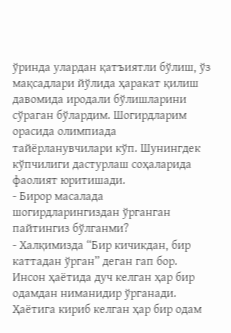ўринда улардан қатъиятли бўлиш, ўз мақсадлари йўлида ҳаракат қилиш давомида иродали бўлишларини сўраган бўлардим. Шогирдларим орасида олимпиада тайёрланувчилари кўп. Шунингдек кўпчилиги дастурлаш соҳаларида фаолият юритишади.
- Бирор масалада шогирдларингиздан ўрганган пайтингиз бўлганми?
- Халқимизда “Бир кичикдан, бир каттадан ўрган” деган гап бор. Инсон ҳаётида дуч келган ҳар бир одамдан ниманидир ўрганади. Ҳаётига кириб келган ҳар бир одам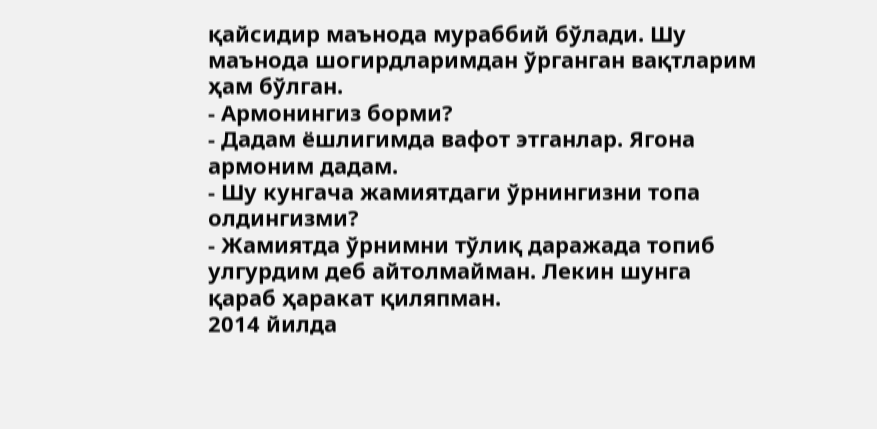қайсидир маънода мураббий бўлади. Шу маънода шогирдларимдан ўрганган вақтларим ҳам бўлган.
- Армонингиз борми?
- Дадам ёшлигимда вафот этганлар. Ягона армоним дадам.
- Шу кунгача жамиятдаги ўрнингизни топа олдингизми?
- Жамиятда ўрнимни тўлиқ даражада топиб улгурдим деб айтолмайман. Лекин шунга қараб ҳаракат қиляпман.
2014 йилда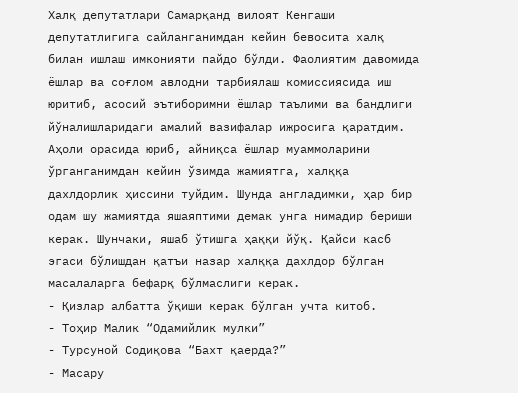Халқ депутатлари Самарқанд вилоят Кенгаши депутатлигига сайланганимдан кейин бевосита халқ билан ишлаш имконияти пайдо бўлди. Фаолиятим давомида ёшлар ва соғлом авлодни тарбиялаш комиссиясида иш юритиб, асосий эътиборимни ёшлар таълими ва бандлиги йўналишларидаги амалий вазифалар ижросига қаратдим. Аҳоли орасида юриб, айниқса ёшлар муаммоларини ўрганганимдан кейин ўзимда жамиятга, халққа дахлдорлик ҳиссини туйдим. Шунда англадимки, ҳар бир одам шу жамиятда яшаяптими демак унга нимадир бериши керак. Шунчаки, яшаб ўтишга ҳаққи йўқ. Қайси касб эгаси бўлишдан қатъи назар халққа дахлдор бўлган масалаларга бефарқ бўлмаслиги керак.
- Қизлар албатта ўқиши керак бўлган учта китоб.
- Тоҳир Малик “Одамийлик мулки”
- Турсуной Содиқова “Бахт қаерда?”
- Масару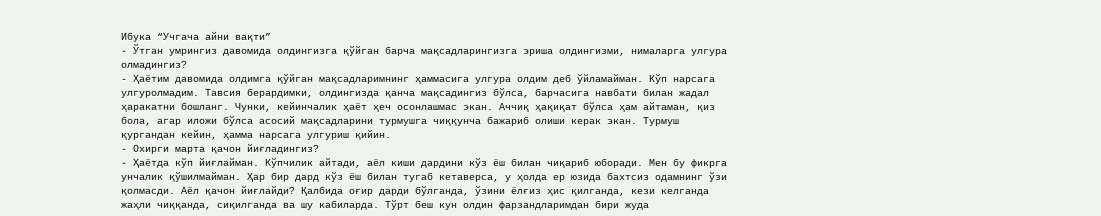Ибука “Учгача айни вақти”
- Ўтган умрингиз давомида олдингизга қўйган барча мақсадларингизга эриша олдингизми, нималарга улгура олмадингиз?
- Ҳаётим давомида олдимга қўйган мақсадларимнинг ҳаммасига улгура олдим деб ўйламайман. Кўп нарсага улгуролмадим. Тавсия берардимки, олдингизда қанча мақсадингиз бўлса, барчасига навбати билан жадал ҳаракатни бошланг. Чунки, кейинчалик ҳаёт ҳеч осонлашмас экан. Аччиқ ҳақиқат бўлса ҳам айтаман, қиз бола, агар иложи бўлса асосий мақсадларини турмушга чиққунча бажариб олиши керак экан. Турмуш қургандан кейин, ҳамма нарсага улгуриш қийин.
- Охирги марта қачон йиғладингиз?
- Ҳаётда кўп йиғлайман. Кўпчилик айтади, аёл киши дардини кўз ёш билан чиқариб юборади. Мен бу фикрга унчалик қўшилмайман. Ҳар бир дард кўз ёш билан тугаб кетаверса, у ҳолда ер юзида бахтсиз одамнинг ўзи қолмасди. Аёл қачон йиғлайди? Қалбида оғир дарди бўлганда, ўзини ёлғиз ҳис қилганда, кези келганда жаҳли чиққанда, сиқилганда ва шу кабиларда. Тўрт беш кун олдин фарзандларимдан бири жуда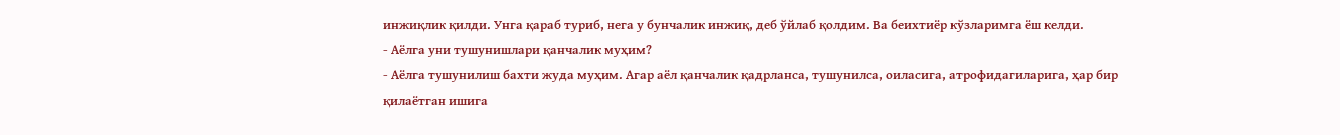инжиқлик қилди. Унга қараб туриб, нега у бунчалик инжиқ, деб ўйлаб қолдим. Ва беихтиёр кўзларимга ёш келди.
- Аёлга уни тушунишлари қанчалик муҳим?
- Аёлга тушунилиш бахти жуда муҳим. Агар аёл қанчалик қадрланса, тушунилса, оиласига, атрофидагиларига, ҳар бир қилаётган ишига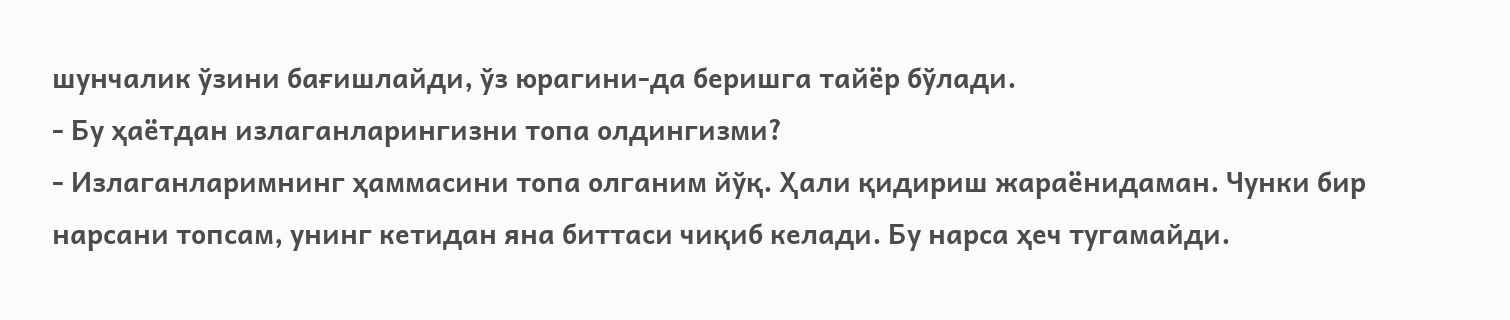шунчалик ўзини бағишлайди, ўз юрагини-да беришга тайёр бўлади.
- Бу ҳаётдан излаганларингизни топа олдингизми?
- Излаганларимнинг ҳаммасини топа олганим йўқ. Ҳали қидириш жараёнидаман. Чунки бир нарсани топсам, унинг кетидан яна биттаси чиқиб келади. Бу нарса ҳеч тугамайди.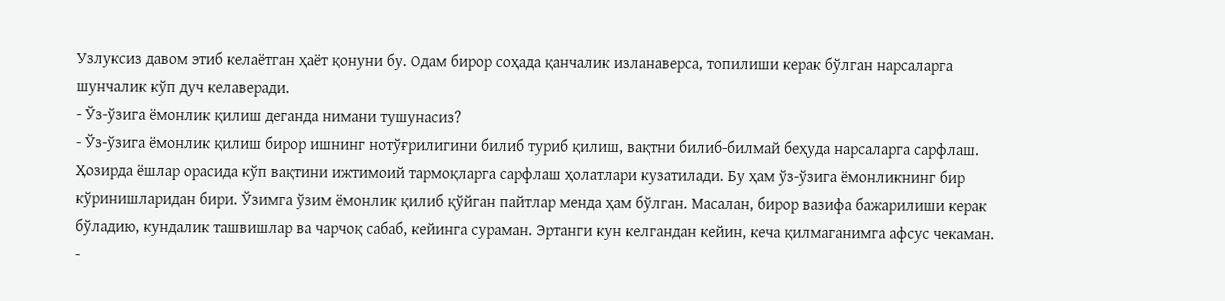Узлуксиз давом этиб келаётган ҳаёт қонуни бу. Одам бирор соҳада қанчалик изланаверса, топилиши керак бўлган нарсаларга шунчалик кўп дуч келаверади.
- Ўз-ўзига ёмонлик қилиш деганда нимани тушунасиз?
- Ўз-ўзига ёмонлик қилиш бирор ишнинг нотўғрилигини билиб туриб қилиш, вақтни билиб-билмай беҳуда нарсаларга сарфлаш. Ҳозирда ёшлар орасида кўп вақтини ижтимоий тармоқларга сарфлаш ҳолатлари кузатилади. Бу ҳам ўз-ўзига ёмонликнинг бир кўринишларидан бири. Ўзимга ўзим ёмонлик қилиб қўйган пайтлар менда ҳам бўлган. Масалан, бирор вазифа бажарилиши керак бўладию, кундалик ташвишлар ва чарчоқ сабаб, кейинга сураман. Эртанги кун келгандан кейин, кеча қилмаганимга афсус чекаман.
-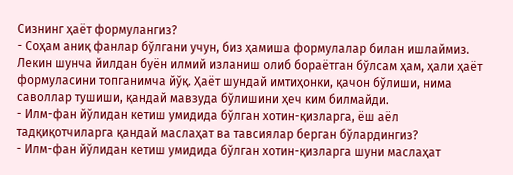Сизнинг ҳаёт формулангиз?
- Соҳам аниқ фанлар бўлгани учун, биз ҳамиша формулалар билан ишлаймиз. Лекин шунча йилдан буён илмий изланиш олиб бораётган бўлсам ҳам, ҳали ҳаёт формуласини топганимча йўқ. Ҳаёт шундай имтиҳонки, қачон бўлиши, нима саволлар тушиши, қандай мавзуда бўлишини ҳеч ким билмайди.
- Илм-фан йўлидан кетиш умидида бўлган хотин-қизларга, ёш аёл тадқиқотчиларга қандай маслаҳат ва тавсиялар берган бўлардингиз?
- Илм-фан йўлидан кетиш умидида бўлган хотин-қизларга шуни маслаҳат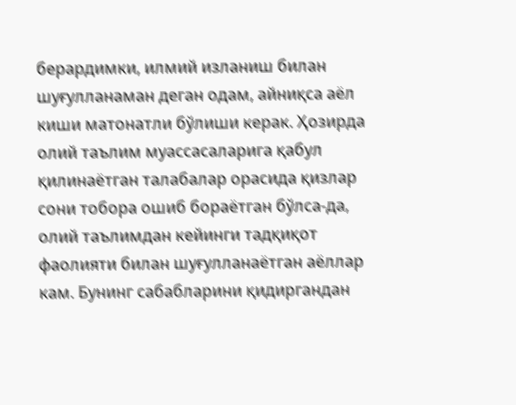берардимки, илмий изланиш билан шуғулланаман деган одам, айниқса аёл киши матонатли бўлиши керак. Ҳозирда олий таълим муассасаларига қабул қилинаётган талабалар орасида қизлар сони тобора ошиб бораётган бўлса-да, олий таълимдан кейинги тадқиқот фаолияти билан шуғулланаётган аёллар кам. Бунинг сабабларини қидиргандан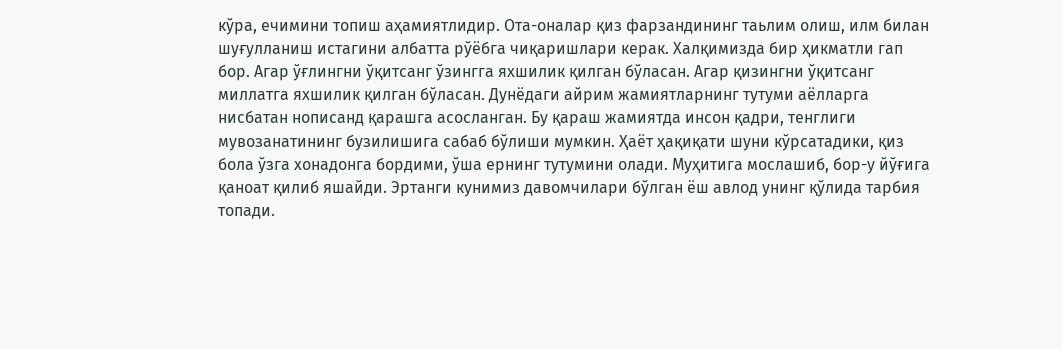кўра, ечимини топиш аҳамиятлидир. Ота-оналар қиз фарзандининг таьлим олиш, илм билан шуғулланиш истагини албатта рўёбга чиқаришлари керак. Халқимизда бир ҳикматли гап бор. Агар ўғлингни ўқитсанг ўзингга яхшилик қилган бўласан. Агар қизингни ўқитсанг миллатга яхшилик қилган бўласан. Дунёдаги айрим жамиятларнинг тутуми аёлларга нисбатан нописанд қарашга асосланган. Бу қараш жамиятда инсон қадри, тенглиги мувозанатининг бузилишига сабаб бўлиши мумкин. Ҳаёт ҳақиқати шуни кўрсатадики, қиз бола ўзга хонадонга бордими, ўша ернинг тутумини олади. Муҳитига мослашиб, бор-у йўғига қаноат қилиб яшайди. Эртанги кунимиз давомчилари бўлган ёш авлод унинг қўлида тарбия топади.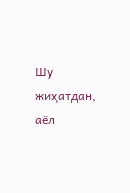Шу жиҳатдан, аёл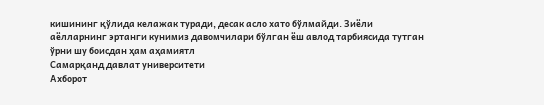кишининг қўлида келажак туради, десак асло хато бўлмайди. Зиёли аёлларнинг эртанги кунимиз давомчилари бўлган ёш авлод тарбиясида тутган ўрни шу боисдан ҳам аҳамиятл
Самарқанд давлат университети
Ахборот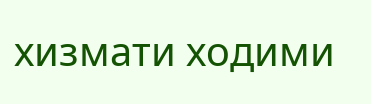хизмати ходими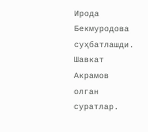Ирода Бекмуродова суҳбатлашди.
Шавкат Акрамов олган суратлар.